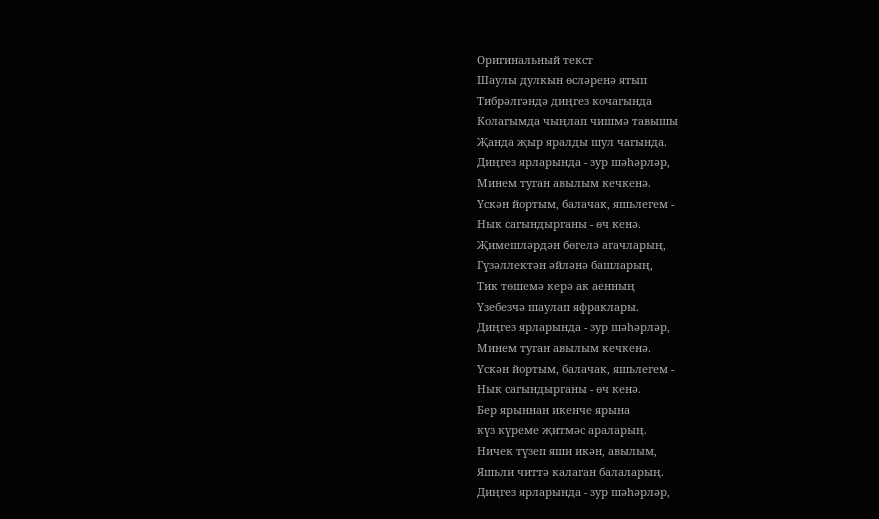Оригинальный текст
Шаулы дулкын өсләренә ятып
Тибрәлгәндә диңгез кочагында
Колагымда чыңлап чишмә тавышы
Җанда җыр яралды шул чагында.
Диңгез ярларында - зур шәһәрләр,
Минем туган авылым кечкенә.
Үскән йортым, балачак, яшьлегем -
Нык сагындырганы - өч кенә.
Җимешләрдән бөгелә агачларың,
Гүзәллектән әйләнә башларың,
Тик төшемә керә ак аенның
Үзебезчә шаулап яфраклары.
Диңгез ярларында - зур шәһәрләр,
Минем туган авылым кечкенә.
Үскән йортым, балачак, яшьлегем -
Нык сагындырганы - өч кенә.
Бер ярыннан икенче ярына
күз күреме җитмәс араларың.
Ничек түзеп яши икән, авылым,
Яшьли читтә калаган балаларың.
Диңгез ярларында - зур шәһәрләр,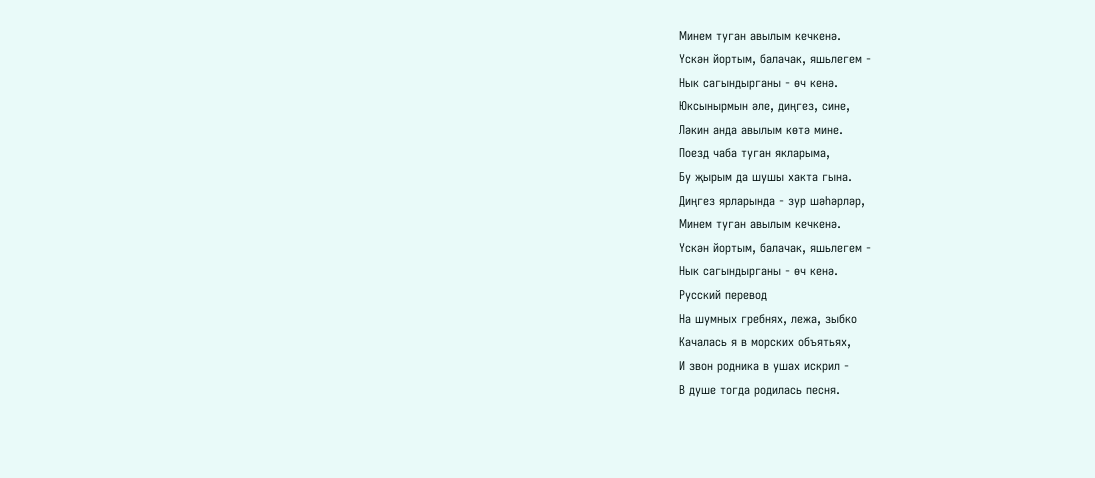Минем туган авылым кечкенә.
Үскән йортым, балачак, яшьлегем -
Нык сагындырганы - өч кенә.
Юксынырмын әле, диңгез, сине,
Ләкин анда авылым көтә мине.
Поезд чаба туган якларыма,
Бу җырым да шушы хакта гына.
Диңгез ярларында - зур шәһәрләр,
Минем туган авылым кечкенә.
Үскән йортым, балачак, яшьлегем -
Нык сагындырганы - өч кенә.
Русский перевод
На шумных гребнях, лежа, зыбко
Качалась я в морских объятьях,
И звон родника в ушах искрил -
В душе тогда родилась песня.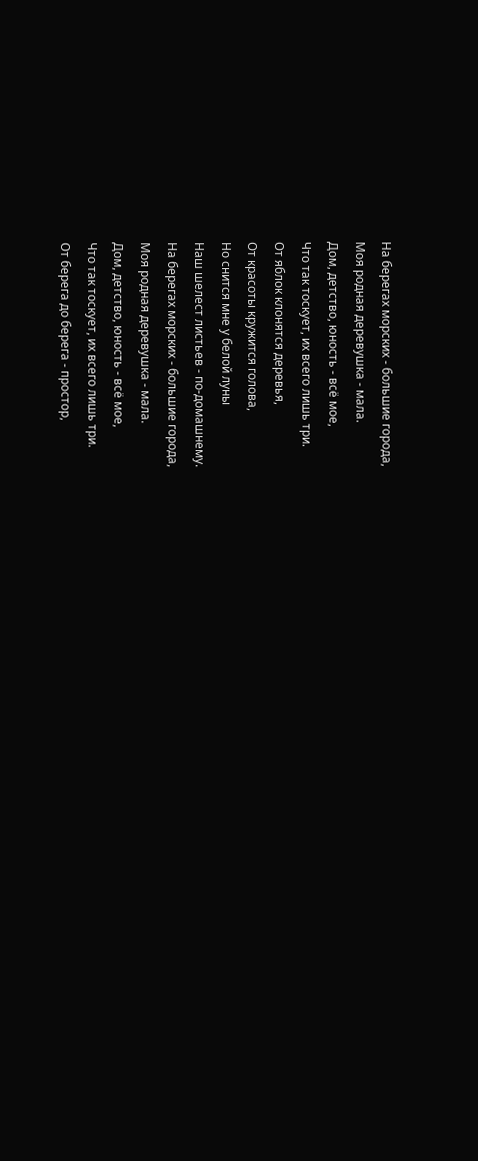На берегах морских - большие города,
Моя родная деревушка - мала.
Дом, детство, юность - всё мое,
Что так тоскует, их всего лишь три.
От яблок клонятся деревья,
От красоты кружится голова,
Но снится мне у белой луны
Наш шелест листьев - по-домашнему.
На берегах морских - большие города,
Моя родная деревушка - мала.
Дом, детство, юность - всё мое,
Что так тоскует, их всего лишь три.
От берега до берега - простор,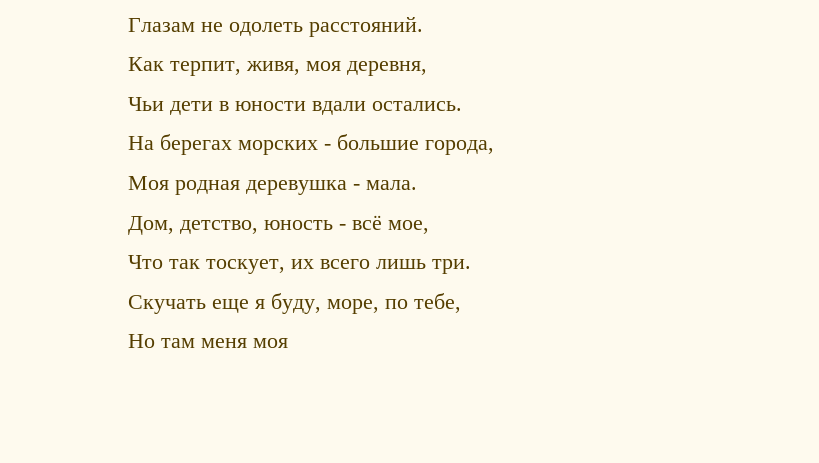Глазам не одолеть расстояний.
Как терпит, живя, моя деревня,
Чьи дети в юности вдали остались.
На берегах морских - большие города,
Моя родная деревушка - мала.
Дом, детство, юность - всё мое,
Что так тоскует, их всего лишь три.
Скучать еще я буду, море, по тебе,
Но там меня моя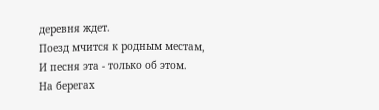деревня ждет.
Поезд мчится к родным местам,
И песня эта - только об этом.
На берегах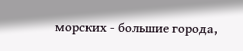морских - большие города,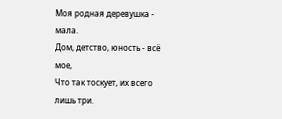Моя родная деревушка - мала.
Дом, детство, юность - всё мое,
Что так тоскует, их всего лишь три.